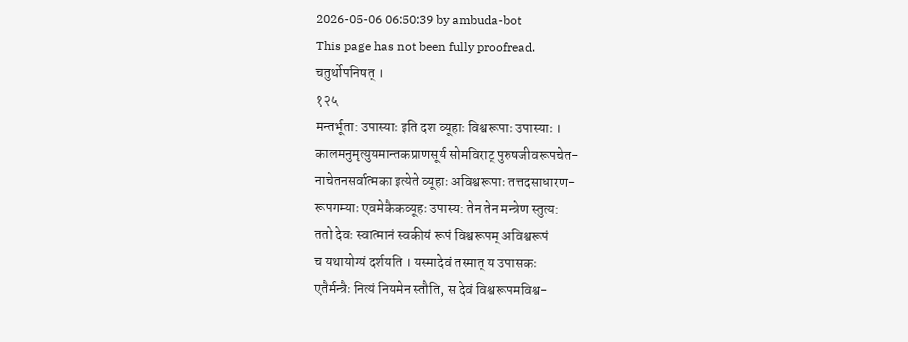2026-05-06 06:50:39 by ambuda-bot
This page has not been fully proofread.
चतुर्थोपनिषत् ।
१२५
मन्तर्भूता: उपास्याः इति दश व्यूहाः विश्वरूपाः उपास्याः ।
कालमनुमृत्युयमान्तकप्राणसूर्य सोमविराट् पुरुषजीवरूपचेत-
नाचेतनसर्वात्मका इत्येते व्यूहाः अविश्वरूपाः तत्तदसाधारण-
रूपगम्याः एवमेकैकव्यूहः उपास्य: तेन तेन मन्त्रेण स्तुत्य:
ततो देवः स्वात्मानं स्वकीयं रूपं विश्वरूपम् अविश्वरूपं
च यथायोग्यं दर्शयति । यस्मादेवं तस्मात् य उपासकः
एतैर्मन्त्रैः नित्यं नियमेन स्तौति, स देवं विश्वरूपमविश्व-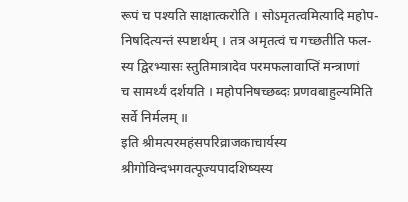रूपं च पश्यति साक्षात्करोति । सोऽमृतत्वमित्यादि महोप-
निषदित्यन्तं स्पष्टार्थम् । तत्र अमृतत्वं च गच्छतीति फल-
स्य द्विरभ्यासः स्तुतिमात्रादेव परमफलावाप्तिं मन्त्राणां
च सामर्थ्यं दर्शयति । महोपनिषच्छब्दः प्रणवबाहुल्यमिति
सर्वे निर्मलम् ॥
इति श्रीमत्परमहंसपरिव्राजकाचार्यस्य
श्रीगोविन्दभगवत्पूज्यपादशिष्यस्य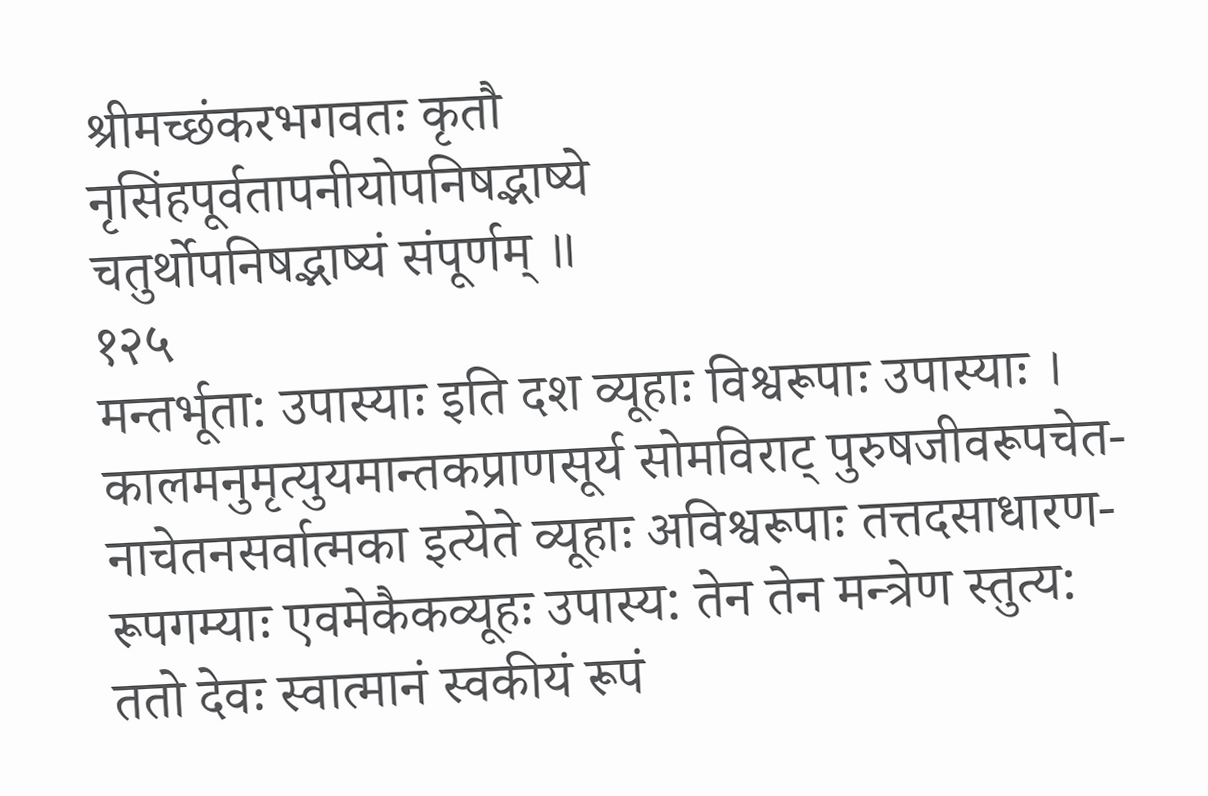श्रीमच्छंकरभगवतः कृतौ
नृसिंहपूर्वतापनीयोपनिषद्भाष्ये
चतुर्थोपनिषद्भाष्यं संपूर्णम् ॥
१२५
मन्तर्भूता: उपास्याः इति दश व्यूहाः विश्वरूपाः उपास्याः ।
कालमनुमृत्युयमान्तकप्राणसूर्य सोमविराट् पुरुषजीवरूपचेत-
नाचेतनसर्वात्मका इत्येते व्यूहाः अविश्वरूपाः तत्तदसाधारण-
रूपगम्याः एवमेकैकव्यूहः उपास्य: तेन तेन मन्त्रेण स्तुत्य:
ततो देवः स्वात्मानं स्वकीयं रूपं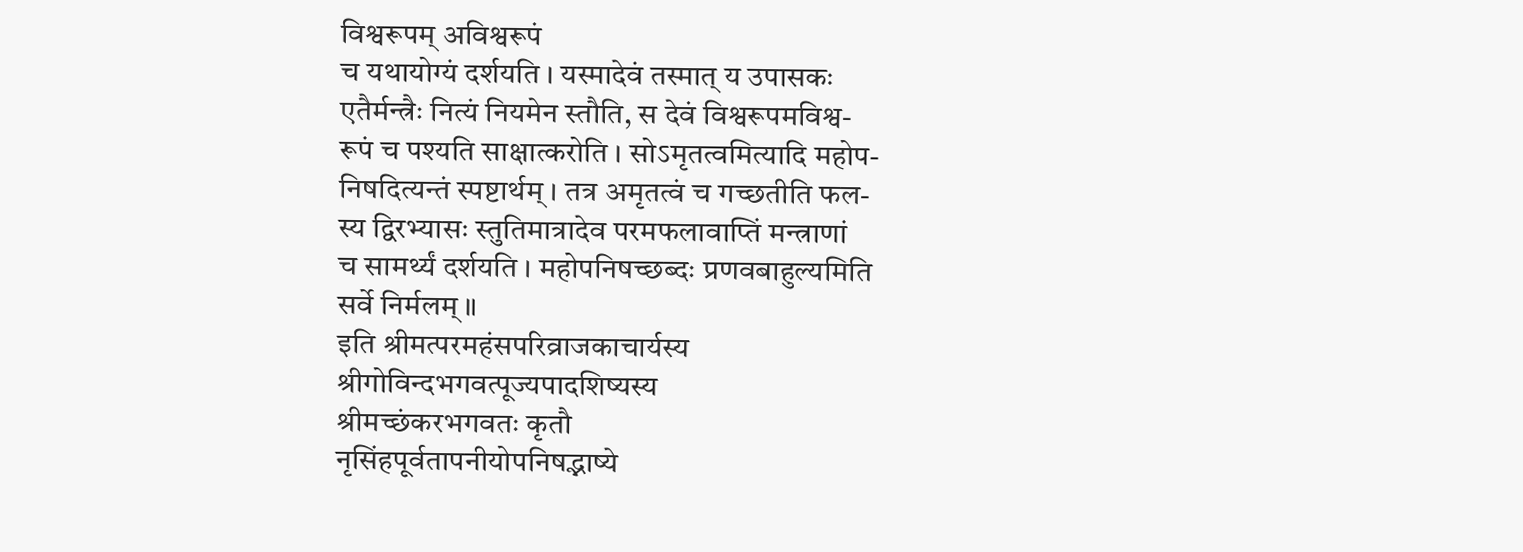विश्वरूपम् अविश्वरूपं
च यथायोग्यं दर्शयति । यस्मादेवं तस्मात् य उपासकः
एतैर्मन्त्रैः नित्यं नियमेन स्तौति, स देवं विश्वरूपमविश्व-
रूपं च पश्यति साक्षात्करोति । सोऽमृतत्वमित्यादि महोप-
निषदित्यन्तं स्पष्टार्थम् । तत्र अमृतत्वं च गच्छतीति फल-
स्य द्विरभ्यासः स्तुतिमात्रादेव परमफलावाप्तिं मन्त्राणां
च सामर्थ्यं दर्शयति । महोपनिषच्छब्दः प्रणवबाहुल्यमिति
सर्वे निर्मलम् ॥
इति श्रीमत्परमहंसपरिव्राजकाचार्यस्य
श्रीगोविन्दभगवत्पूज्यपादशिष्यस्य
श्रीमच्छंकरभगवतः कृतौ
नृसिंहपूर्वतापनीयोपनिषद्भाष्ये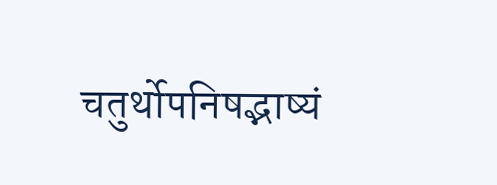चतुर्थोपनिषद्भाष्यं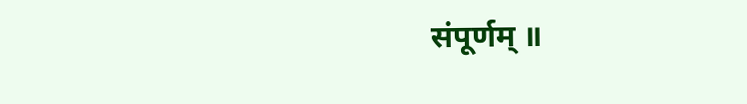संपूर्णम् ॥